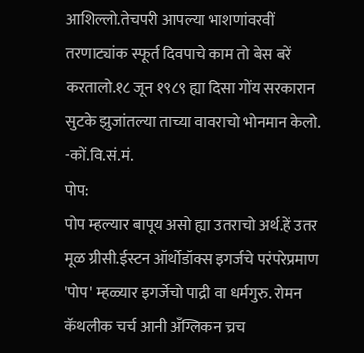आशिल्लो.तेचपरी आपल्या भाशणांवरवीं तरणाट्यांक स्फूर्त दिवपाचे काम तो बेस बरें करतालो.१८ जून १९८९ ह्या दिसा गोंय सरकारान सुटके झुजांतल्या ताच्या वावराचो भोनमान केलो.
-कों.वि.सं.मं.
पोप:
पोप म्हल्यार बापूय असो ह्या उतराचो अर्थ.हें उतर मूळ ग्रीसी.ईस्टन ऑर्थोडॉक्स इगर्जचे परंपरेप्रमाण 'पोप' म्हळ्यार इगर्जेचो पाद्री वा धर्मगुरु. रोमन कॅथलीक चर्च आनी अँग्लिकन च्रच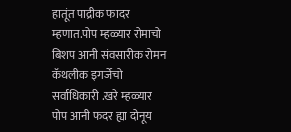हातूंत पाद्रीक फादर म्हणात.पोप म्हळ्यार रोमाचो बिशप आनी संवसारीक रोमन कॅथलीक इगर्जेचो सर्वाधिकारी .खरे म्हळ्यार पोप आनी फदर ह्या दोनूय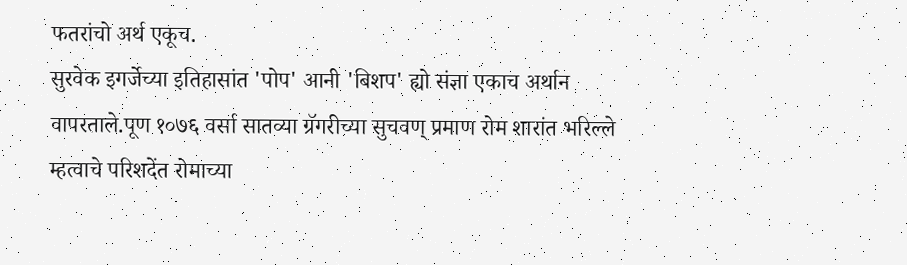फतरांचो अर्थ एकूच.
सुरवेक इगर्जेच्या इतिहासांत 'पोप' आनी 'बिशप' ह्यो संज्ञा एकाच अर्थान वापरताले.पूण १०७६ वर्सा सातव्या ग्रॅगरीच्या सुचवण् प्रमाण रोम शारांत भरिल्ले म्हत्वाचे परिशदेंत रोमाच्या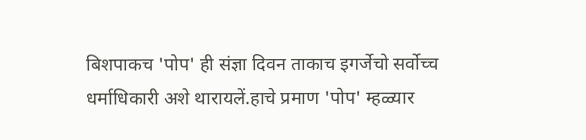बिशपाकच 'पोप' ही संज्ञा दिवन ताकाच इगर्जेचो सर्वोच्च धर्माधिकारी अशे थारायलें.हाचे प्रमाण 'पोप' म्हळ्यार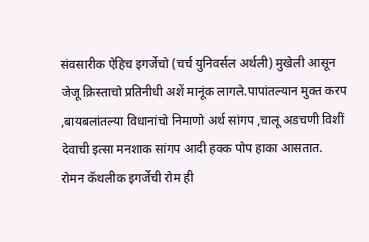संवसारीक ऐहिच इगर्जेचो (चर्च युनिवर्सल अर्थली) मुखेली आसून जेजू क्रिस्ताचो प्रतिनीधी अशें मानूंक लागले.पापांतल्यान मुक्त करप ,बायबलांतल्या विधानांचो निमाणो अर्थ सांगप ,चालू अडचणी विशीं देवाची इत्सा मनशाक सांगप आदी हक्क पोप हाका आसतात.
रोमन कॅथलीक इगर्जेची रोम ही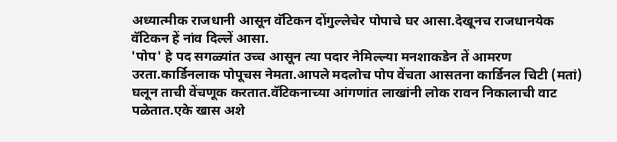अध्यात्मीक राजधानी आसून वॅटिकन दोंगुल्लेचेर पोपाचे घर आसा.देखूनच राजधानयेक वॅटिकन हें नांव दिल्लें आसा.
'पोप' हे पद सगळ्यांत उच्च आसून त्या पदार नेमिल्ल्या मनशाकडेन तें आमरण उरता.कार्डिनलाक पोपूचस नेमता.आपले मदलोच पोप वेंचता आसतना कार्डिनल चिटी (मतां) घलून ताची वेंचणूक करतात.वॅटिकनाच्या आंगणांत लाखांनी लोक रावन निकालाची वाट पळेतात.एके खास अशे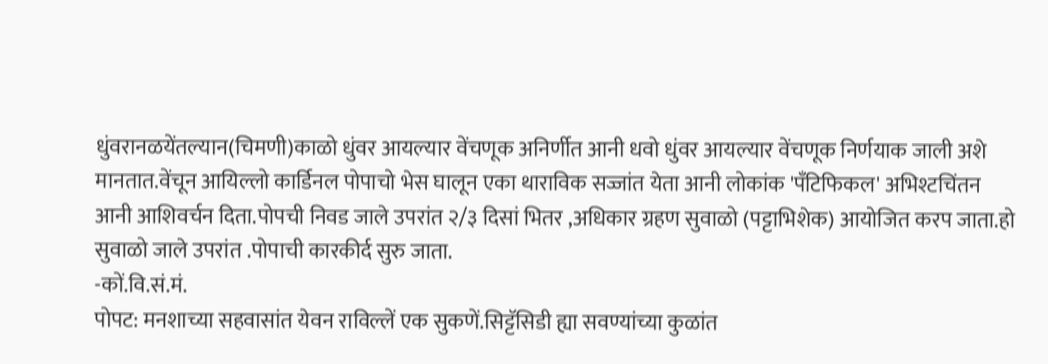धुंवरानळयेंतल्यान(चिमणी)काळो धुंवर आयल्यार वेंचणूक अनिर्णीत आनी धवो धुंवर आयल्यार वेंचणूक निर्णयाक जाली अशे मानतात.वेंचून आयिल्लो कार्डिनल पोपाचो भेस घालून एका थाराविक सज्जांत येता आनी लोकांक 'पँटिफिकल' अभिश्टचिंतन आनी आशिवर्चन दिता.पोपची निवड जाले उपरांत २/३ दिसां भितर ,अधिकार ग्रहण सुवाळो (पट्टाभिशेक) आयोजित करप जाता.हो सुवाळो जाले उपरांत .पोपाची कारकीर्द सुरु जाता.
-कों.वि.सं.मं.
पोपट: मनशाच्या सहवासांत येवन राविल्लें एक सुकणें.सिट्टॅसिडी ह्या सवण्यांच्या कुळांत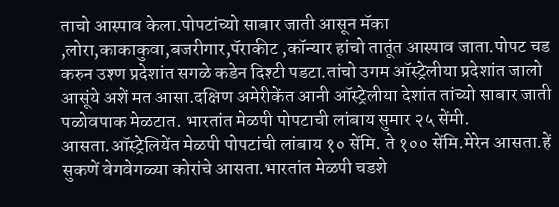ताचो आस्पाव केला.पोपटांच्यो साबार जाती आसून मॅका ,लोरा,काकाकुवा,बजरीगार,पॅराकीट ,कॉन्यार हांचो तातूंत आस्पाव जाता.पोपट चड करुन उश्ण प्रदेशांत सगळे कडेन दिश्टी पडटा.तांचो उगम ऑस्ट्रेलीया प्रदेशांत जालो आसूंये अशें मत आसा.दक्षिण अमेरीकेंत आनी ऑस्ट्रेलीया देशांत तांच्यो साबार जाती पळोवपाक मेळटात. भारतांत मेळपी पोपटाची लांबाय सुमार २५ सेंमी. आसता.ऑस्ट्रेलियेंत मेळपी पोपटांची लांबाय १० सेंमि. ते १०० सेंमि.मेरेन आसता.हें सुकणें वेगवेगळ्या कोरांचे आसता.भारतांत मेळपी चडशे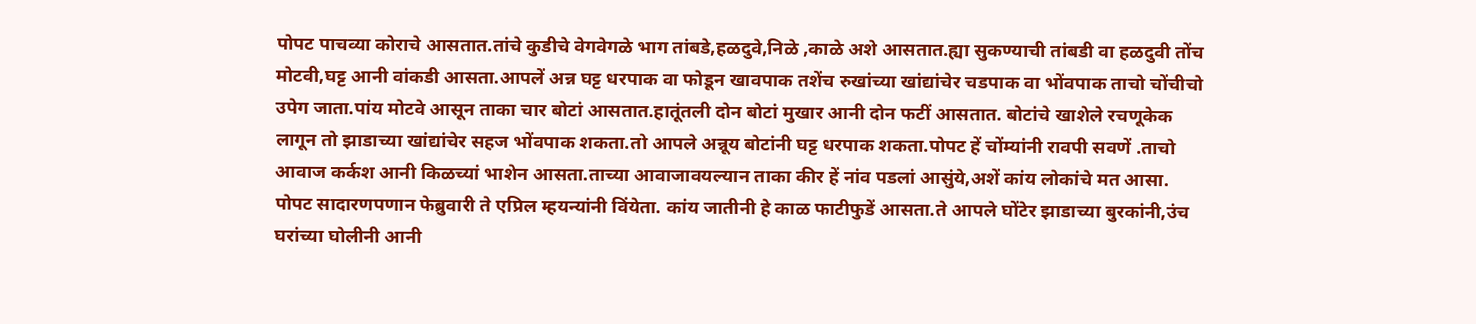पोपट पाचव्या कोराचे आसतात.तांचे कुडीचे वेगवेगळे भाग तांबडे,हळदुवे,निळे ,काळे अशे आसतात.ह्या सुकण्याची तांबडी वा हळदुवी तोंच मोटवी,घट्ट आनी वांकडी आसता.आपलें अन्न घट्ट धरपाक वा फोडून खावपाक तशेंच रुखांच्या खांद्यांचेर चडपाक वा भोंवपाक ताचो चोंचीचो उपेग जाता.पांय मोटवे आसून ताका चार बोटां आसतात.हातूंतली दोन बोटां मुखार आनी दोन फटीं आसतात. बोटांचे खाशेले रचणूकेक लागून तो झाडाच्या खांद्यांचेर सहज भोंवपाक शकता.तो आपले अन्नूय बोटांनी घट्ट धरपाक शकता.पोपट हें चोंम्यांनी रावपी सवणें .ताचो आवाज कर्कश आनी किळच्यां भाशेन आसता.ताच्या आवाजावयल्यान ताका कीर हें नांव पडलां आसुंये,अशें कांय लोकांचे मत आसा.
पोपट सादारणपणान फेब्रुवारी ते एप्रिल म्हयन्यांनी विंयेता. कांय जातीनी हे काळ फाटीफुडें आसता.ते आपले घोंटेर झाडाच्या बुरकांनी,उंच घरांच्या घोलीनी आनी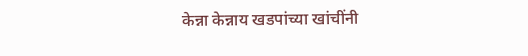केन्ना केन्नाय खडपांच्या खांचींनी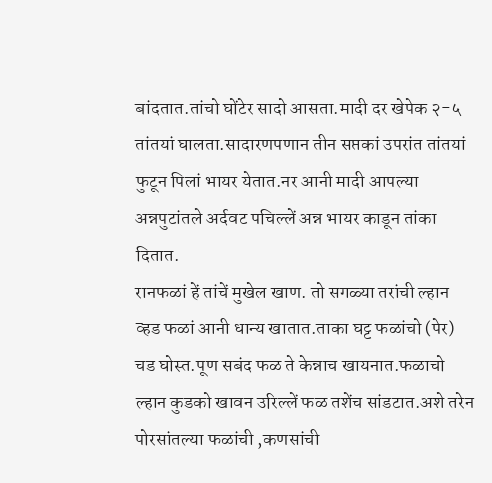बांदतात.तांचो घोंटेर सादो आसता.मादी दर खेपेक २-५ तांतयां घालता.सादारणपणान तीन सप्तकां उपरांत तांतयां फुटून पिलां भायर येतात.नर आनी मादी आपल्या अन्नपुटांतले अर्दवट पचिल्लें अन्न भायर काडून तांका दितात.
रानफळां हें तांचें मुखेल खाण. तो सगळ्या तरांची ल्हान व्हड फळां आनी धान्य खातात.ताका घट्ट फळांचो (पेर) चड घोस्त.पूण सबंद फळ ते केन्नाच खायनात.फळाचो ल्हान कुडको खावन उरिल्लें फळ तशेंच सांडटात.अशे तरेन पोरसांतल्या फळांची ,कणसांची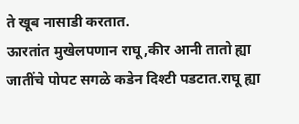ते खूब नासाडी करतात.
ऊारतांत मुखेलपणान राघू,कीर आनी तातो ह्या जातींचे पोपट सगळे कडेन दिश्टी पडटात.राघू ह्या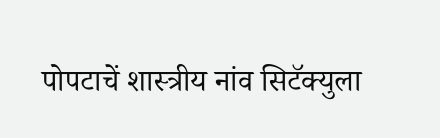पोपटाचें शास्त्रीय नांव सिटॅक्युला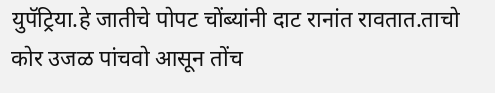युपॅट्रिया.हे जातीचे पोपट चोंब्यांनी दाट रानांत रावतात.ताचो कोर उजळ पांचवो आसून तोंच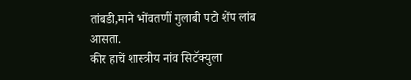तांबडी,माने भोंवतणीं गुलाबी पटो शेंप लांब आसता.
कीर हाचें शास्त्रीय नांव सिटॅक्युला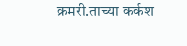क्रमरी.ताच्या कर्कश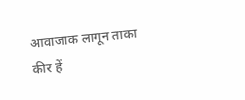आवाजाक लागून ताका कीर हें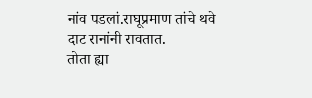नांव पडलां.राघूप्रमाण तांचे थवे दाट रानांनी रावतात.
तोता ह्या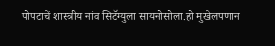पोपटाचें शास्त्रीय नांव सिटॅग्युला सायनोसोला.हो मुखेलपणान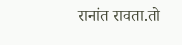रानांत रावता.तो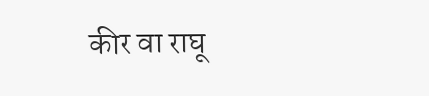कीर वा राघू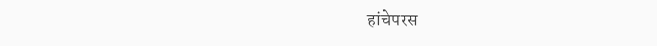हांचेपरस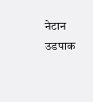नेटान उडपाक